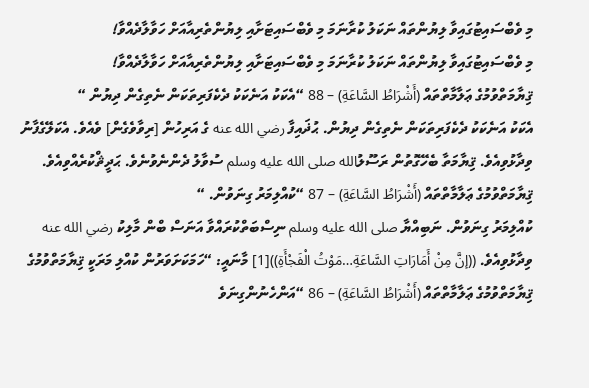މި ވެބްސައިޓުގައިވާ ލިޔުންތައް ނަކަލު ކުރާނަމަ މި ވެބްސައިޓަށާއި ލިޔުންތެރިއާއަށް ހަވާލާދެއްވާ!
މި ވެބްސައިޓުގައިވާ ލިޔުންތައް ނަކަލު ކުރާނަމަ މި ވެބްސައިޓަށާއި ލިޔުންތެރިއާއަށް ހަވާލާދެއްވާ!
ޤިޔާމަތްވުމުގެ ޢަލާމާތްތައް (أَشْرَاطُ السَّاعَةِ) – 88 “އެކަކު އަނެކަކު ދެކެފަރިތަކަން ނެތިގެން ދިޔުން “
އެކަކު އަނެކަކު ދެކެފަރިތަކަން ނެތިގެން ދިޔުން. ޙުޛައިފާ رضي الله عنه ގެ އަރިހުން [ރިވާވެގެން] ވެއެވެ. އެކަލޭގެފާނު ވިދާޅުވިއެވެ. ޤިޔާމަތާ ބެހޭގޮތުން ރަސޫލުالله صلى الله عليه وسلم ސުވާލު ދެންނެވުނެވެ. ޙަދީޘްކުރެއްވިއެވެ.
ޤިޔާމަތްވުމުގެ ޢަލާމާތްތައް (أَشْرَاطُ السَّاعَةِ) – 87 “ކުއްލިމަރު ގިނަވުން. “
ކުއްލިމަރު ގިނަވުން. ނަބިއްޔާ صلى الله عليه وسلم ނިސްބަތްކުރައްވާ އަނަސް ބްން މާލިކު رضي الله عنه ވިދާޅުވިއެވެ. ((إنَّ مِنْ أَمَارَاتِ السَّاعَةِ…مَوْتُ الْفَجْأَةِ))[1] މާނައީ: “ހަމަކަށަވަރުން ކުއްލި މަރަކީ ޤިޔާމަތްވުމުގެ
ޤިޔާމަތްވުމުގެ ޢަލާމާތްތައް (أَشْرَاطُ السَّاعَةِ) – 86 “އަންހެނުންގިނަވެ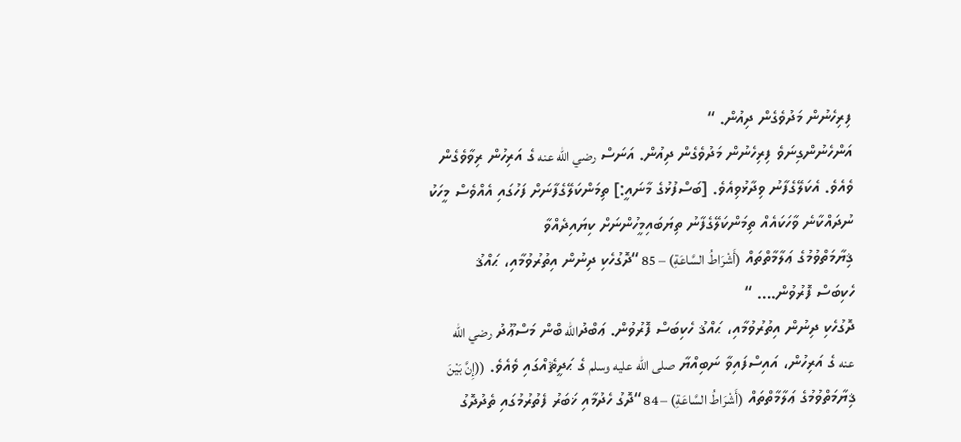ފިރިހެނުން މަދުވެގެން ދިއުން. “
އަންހެނުންގިނަވެ ފިރިހެނުން މަދުވެގެން ދިއުން. އަނަސް رضي الله عنه ގެ އަރިހުން ރިވާވެގެން ވެއެވެ. އެކަލޭގެފާނު ވިދާޅުވިއެވެ. [ބަސްފުޅުގެ މާނައީ:] ތިމަންކަލޭގެފާނަށް ފަހުގައި އެއްވެސް މީހަކު ނުދައްކާނެ ވާހަކައެއް ތިމަންކަލޭގެފާނު ތިޔަބައިމީހުންނަށް ކިޔައިދެއްވާ
ޤިޔާމަތްވުމުގެ ޢަލާމާތްތައް (أَشْرَاطُ السَّاعَةِ) – 85 “ދޮގުހެކި ދިނުން އިތުރުވުމާއި، ޙައްޤު ހެކިބަސް ފޮރުވުން.… “
ދޮގުހެކި ދިނުން އިތުރުވުމާއި، ޙައްޤު ހެކިބަސް ފޮރުވުން. ޢަބްދުالله ބްން މަސްޢޫދު رضي الله عنه ގެ އަރިހުން، އައިސްފައިވާ ނަބިއްޔާ صلى الله عليه وسلم ގެ ޙަދީޘެއްގައި ވެއެވެ. ((إِنَّ بَيْنَ
ޤިޔާމަތްވުމުގެ ޢަލާމާތްތައް (أَشْرَاطُ السَّاعَةِ) – 84 “ދޮގު ހެދުމާއި ޚަބަރު ފެތުރުމުގައި ތެދުދޮގު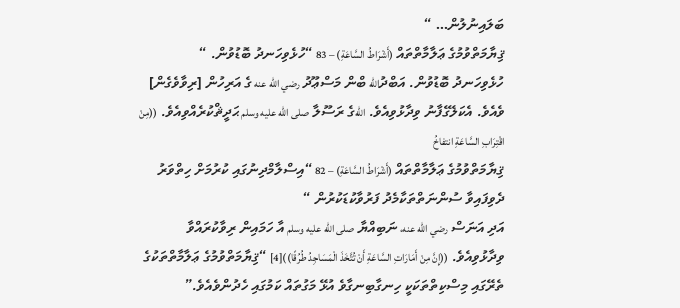ބަލައިނުލުން… “
ޤިޔާމަތްވުމުގެ ޢަލާމާތްތައް (أَشْرَاطُ السَّاعَةِ) – 83 “ހުޅެވިހަނދު ބޮޑުވުން. “
ހުޅެވިހަނދު ބޮޑުވުން. އަބްދުالله ބްން މަސްޢޫދު رضي الله عنه ގެ އަރިހުން [ރިވާވެގެން] ވެއެވެ. އެކަލޭގެފާނު ވިދާޅުވިއެވެ. اللهގެ ރަސޫލާ صلى الله عليه وسلم ޙަދީޘްކުރެއްވިއެވެ. ((مِنْ اقْتِرَابِ السَّاعَةِ انتفاخُ
ޤިޔާމަތްވުމުގެ ޢަލާމާތްތައް (أَشْرَاطُ السَّاعَةِ) – 82 “އިސްލާމްދިނުގައި ކުރުމަށް ހިތްވަރު ދެވިފައިވާ ސުންނަތްތަކާމެދު ފަރުވާކުޑަކުރުން “
އަދި އަނަސް رضي الله عنه، ނަބިއްޔާ صلى الله عليه وسلم އާ ހަމައިން ރިވާކުރައްވާ ވިދާޅުވިއެވެ. ((إِنَّ مِنْ أَمَارَاتِ السَّاعَةِ أَنْ تُتَّخَذَ الْمَسَاجِدُ طُرُقًا))[4] “ޤިޔާމަތްވުމުގެ ޢަލާމާތްތަކުގެ ތެރޭގައި މިސްކިތްތަކަކީ ހިނގާބިނގާވެ އުޅޭ މަގުތައް ކަމުގައި ހެދުންވެއެވެ.”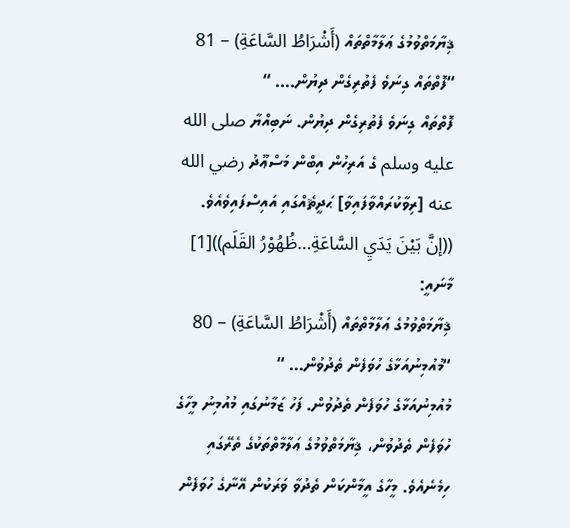ޤިޔާމަތްވުމުގެ ޢަލާމާތްތައް (أَشْرَاطُ السَّاعَةِ) – 81 “ފޮތްތައް ގިނަވެ ފެތުރިގެން ދިޔުން.… “
ފޮތްތައް ގިނަވެ ފެތުރިގެން ދިޔުން. ނަބިއްޔާ صلى الله عليه وسلم ގެ އަރިހުން އިބްން މަސްޢޫދު رضي الله عنه [ރިވާކުރައްވާފައިވާ] ޙަދީޘެއްގައި އައިސްފައިވެއެވެ. ((إنَّ بَيْنَ يَدَيِ السَّاعَةِ…ظُهُوْرُ القَلَم))[1] މާނައީ:
ޤިޔާމަތްވުމުގެ ޢަލާމާތްތައް (أَشْرَاطُ السَّاعَةِ) – 80 “މުއުމިނުއަޅާގެ ހުވަފެން ތެދުވުން… “
މުއުމިނުއަޅާގެ ހުވަފެން ތެދުވުން. ފަހު ޒަމާނުގައި މުއުމިނު މީހާގެ ހުވަފެން ތެދުވުން، ޤިޔާމަތްވުމުގެ ޢަލާމާތްތަކުގެ ތެރޭގައި ހިމެނެއެވެ. މީހާގެ އީމާންކަން ތެދުވާ ވަރަކުން އޭނާގެ ހުވަފެން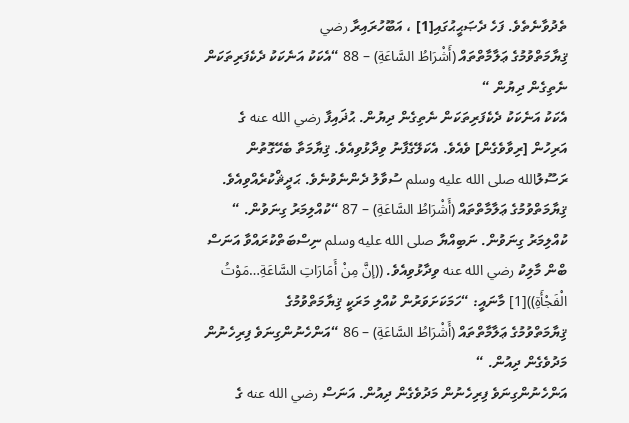ތެދުވާނެތެވެ. ފަހެ ދެޞަޙީޙުގައި[1] ، އަބޫހުރައިރާ رضي
ޤިޔާމަތްވުމުގެ ޢަލާމާތްތައް (أَشْرَاطُ السَّاعَةِ) – 88 “އެކަކު އަނެކަކު ދެކެފަރިތަކަން ނެތިގެން ދިޔުން “
އެކަކު އަނެކަކު ދެކެފަރިތަކަން ނެތިގެން ދިޔުން. ޙުޛައިފާ رضي الله عنه ގެ އަރިހުން [ރިވާވެގެން] ވެއެވެ. އެކަލޭގެފާނު ވިދާޅުވިއެވެ. ޤިޔާމަތާ ބެހޭގޮތުން ރަސޫލުالله صلى الله عليه وسلم ސުވާލު ދެންނެވުނެވެ. ޙަދީޘްކުރެއްވިއެވެ.
ޤިޔާމަތްވުމުގެ ޢަލާމާތްތައް (أَشْرَاطُ السَّاعَةِ) – 87 “ކުއްލިމަރު ގިނަވުން. “
ކުއްލިމަރު ގިނަވުން. ނަބިއްޔާ صلى الله عليه وسلم ނިސްބަތްކުރައްވާ އަނަސް ބްން މާލިކު رضي الله عنه ވިދާޅުވިއެވެ. ((إنَّ مِنْ أَمَارَاتِ السَّاعَةِ…مَوْتُ الْفَجْأَةِ))[1] މާނައީ: “ހަމަކަށަވަރުން ކުއްލި މަރަކީ ޤިޔާމަތްވުމުގެ
ޤިޔާމަތްވުމުގެ ޢަލާމާތްތައް (أَشْرَاطُ السَّاعَةِ) – 86 “އަންހެނުންގިނަވެ ފިރިހެނުން މަދުވެގެން ދިއުން. “
އަންހެނުންގިނަވެ ފިރިހެނުން މަދުވެގެން ދިއުން. އަނަސް رضي الله عنه ގެ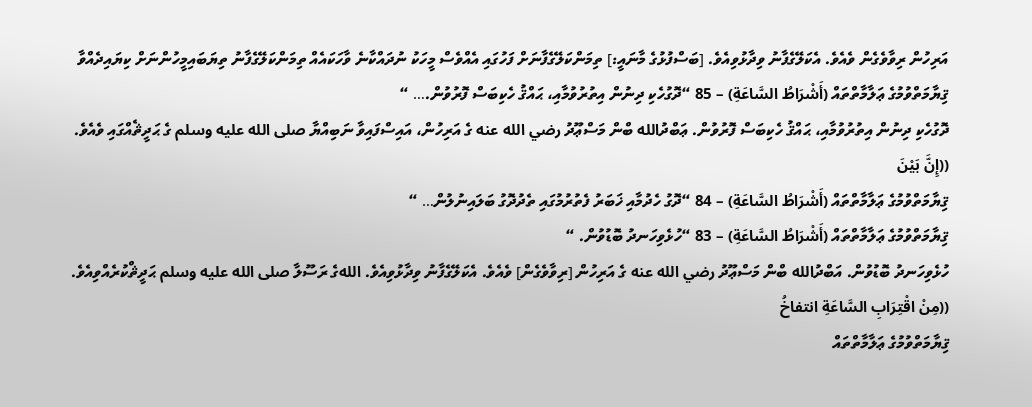އަރިހުން ރިވާވެގެން ވެއެވެ. އެކަލޭގެފާނު ވިދާޅުވިއެވެ. [ބަސްފުޅުގެ މާނައީ:] ތިމަންކަލޭގެފާނަށް ފަހުގައި އެއްވެސް މީހަކު ނުދައްކާނެ ވާހަކައެއް ތިމަންކަލޭގެފާނު ތިޔަބައިމީހުންނަށް ކިޔައިދެއްވާ
ޤިޔާމަތްވުމުގެ ޢަލާމާތްތައް (أَشْرَاطُ السَّاعَةِ) – 85 “ދޮގުހެކި ދިނުން އިތުރުވުމާއި، ޙައްޤު ހެކިބަސް ފޮރުވުން.… “
ދޮގުހެކި ދިނުން އިތުރުވުމާއި، ޙައްޤު ހެކިބަސް ފޮރުވުން. ޢަބްދުالله ބްން މަސްޢޫދު رضي الله عنه ގެ އަރިހުން، އައިސްފައިވާ ނަބިއްޔާ صلى الله عليه وسلم ގެ ޙަދީޘެއްގައި ވެއެވެ. ((إِنَّ بَيْنَ
ޤިޔާމަތްވުމުގެ ޢަލާމާތްތައް (أَشْرَاطُ السَّاعَةِ) – 84 “ދޮގު ހެދުމާއި ޚަބަރު ފެތުރުމުގައި ތެދުދޮގު ބަލައިނުލުން… “
ޤިޔާމަތްވުމުގެ ޢަލާމާތްތައް (أَشْرَاطُ السَّاعَةِ) – 83 “ހުޅެވިހަނދު ބޮޑުވުން. “
ހުޅެވިހަނދު ބޮޑުވުން. އަބްދުالله ބްން މަސްޢޫދު رضي الله عنه ގެ އަރިހުން [ރިވާވެގެން] ވެއެވެ. އެކަލޭގެފާނު ވިދާޅުވިއެވެ. اللهގެ ރަސޫލާ صلى الله عليه وسلم ޙަދީޘްކުރެއްވިއެވެ. ((مِنْ اقْتِرَابِ السَّاعَةِ انتفاخُ
ޤިޔާމަތްވުމުގެ ޢަލާމާތްތައް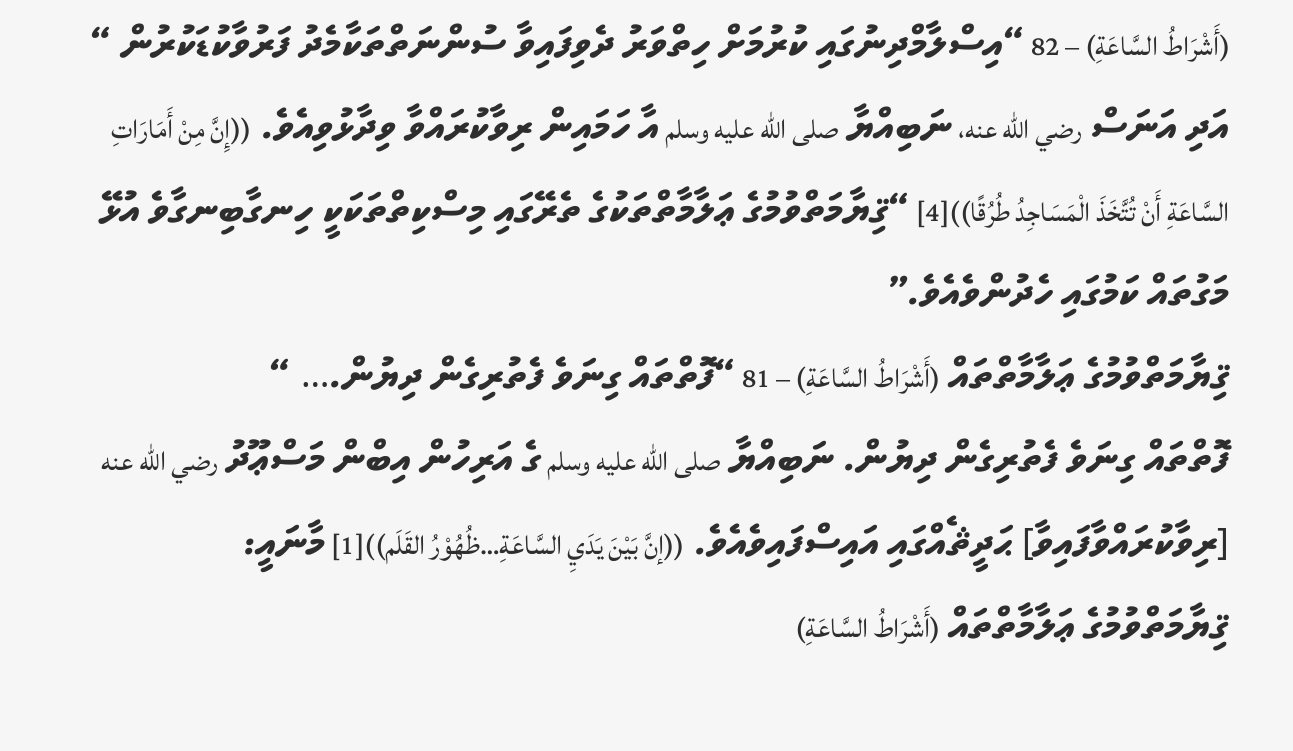(أَشْرَاطُ السَّاعَةِ) – 82 “އިސްލާމްދިނުގައި ކުރުމަށް ހިތްވަރު ދެވިފައިވާ ސުންނަތްތަކާމެދު ފަރުވާކުޑަކުރުން “
އަދި އަނަސް رضي الله عنه، ނަބިއްޔާ صلى الله عليه وسلم އާ ހަމައިން ރިވާކުރައްވާ ވިދާޅުވިއެވެ. ((إِنَّ مِنْ أَمَارَاتِ السَّاعَةِ أَنْ تُتَّخَذَ الْمَسَاجِدُ طُرُقًا))[4] “ޤިޔާމަތްވުމުގެ ޢަލާމާތްތަކުގެ ތެރޭގައި މިސްކިތްތަކަކީ ހިނގާބިނގާވެ އުޅޭ މަގުތައް ކަމުގައި ހެދުންވެއެވެ.”
ޤިޔާމަތްވުމުގެ ޢަލާމާތްތައް (أَشْرَاطُ السَّاعَةِ) – 81 “ފޮތްތައް ގިނަވެ ފެތުރިގެން ދިޔުން.… “
ފޮތްތައް ގިނަވެ ފެތުރިގެން ދިޔުން. ނަބިއްޔާ صلى الله عليه وسلم ގެ އަރިހުން އިބްން މަސްޢޫދު رضي الله عنه [ރިވާކުރައްވާފައިވާ] ޙަދީޘެއްގައި އައިސްފައިވެއެވެ. ((إنَّ بَيْنَ يَدَيِ السَّاعَةِ…ظُهُوْرُ القَلَم))[1] މާނައީ:
ޤިޔާމަތްވުމުގެ ޢަލާމާތްތައް (أَشْرَاطُ السَّاعَةِ)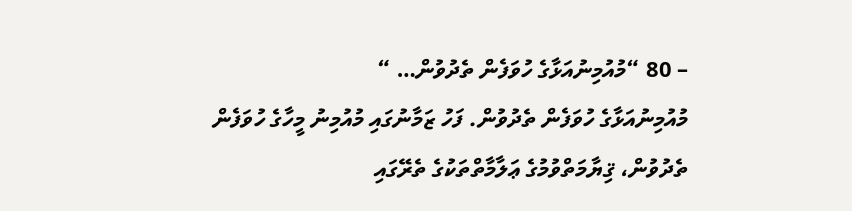– 80 “މުއުމިނުއަޅާގެ ހުވަފެން ތެދުވުން… “
މުއުމިނުއަޅާގެ ހުވަފެން ތެދުވުން. ފަހު ޒަމާނުގައި މުއުމިނު މީހާގެ ހުވަފެން ތެދުވުން، ޤިޔާމަތްވުމުގެ ޢަލާމާތްތަކުގެ ތެރޭގައި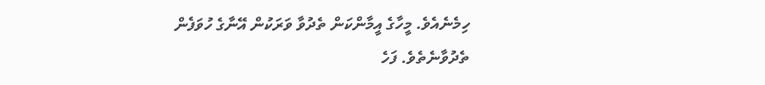ހިމެނެއެވެ. މީހާގެ އީމާންކަން ތެދުވާ ވަރަކުން އޭނާގެ ހުވަފެން ތެދުވާނެތެވެ. ފަހެ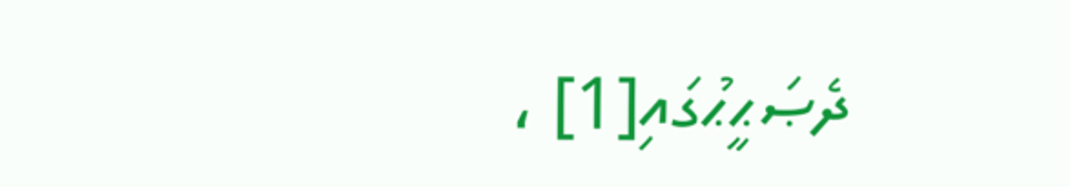ދެޞަޙީޙުގައި[1] ،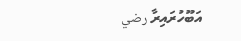އަބޫހުރައިރާ رضي